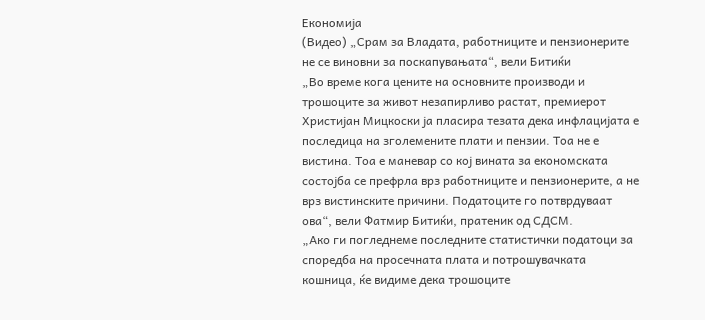Економија
(Видео) „Срам за Владата, работниците и пензионерите не се виновни за поскапувањата“, вели Битиќи
„Во време кога цените на основните производи и трошоците за живот незапирливо растат, премиерот Христијан Мицкоски ја пласира тезата дека инфлацијата е последица на зголемените плати и пензии. Тоа не е вистина. Тоа е маневар со кој вината за економската состојба се префрла врз работниците и пензионерите, а не врз вистинските причини. Податоците го потврдуваат ова“, вели Фатмир Битиќи, пратеник од СДСМ.
„Ако ги погледнеме последните статистички податоци за споредба на просечната плата и потрошувачката кошница, ќе видиме дека трошоците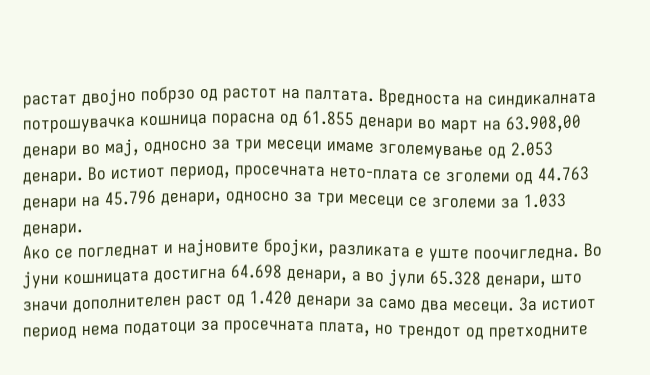растат двојно побрзо од растот на палтата. Вредноста на синдикалната потрошувачка кошница порасна од 61.855 денари во март на 63.908,00 денари во мај, односно за три месеци имаме зголемување од 2.053 денари. Во истиот период, просечната нето-плата се зголеми од 44.763 денари на 45.796 денари, односно за три месеци се зголеми за 1.033 денари.
Ако се погледнат и најновите бројки, разликата е уште поочигледна. Во јуни кошницата достигна 64.698 денари, а во јули 65.328 денари, што значи дополнителен раст од 1.420 денари за само два месеци. За истиот период нема податоци за просечната плата, но трендот од претходните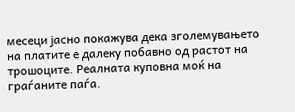месеци јасно покажува дека зголемувањето на платите е далеку побавно од растот на трошоците. Реалната куповна моќ на граѓаните паѓа.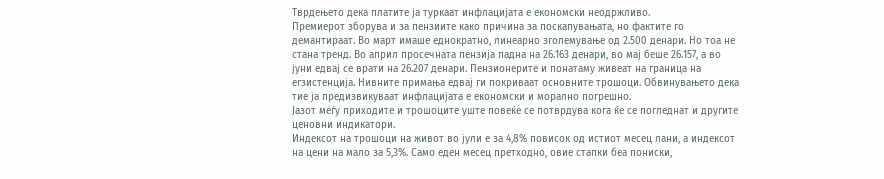Тврдењето дека платите ја туркаат инфлацијата е економски неодржливо.
Премиерот зборува и за пензиите како причина за поскапувањата, но фактите го демантираат. Во март имаше еднократно, линеарно зголемување од 2.500 денари. Но тоа не стана тренд. Во април просечната пензија падна на 26.163 денари, во мај беше 26.157, а во јуни едвај се врати на 26.207 денари. Пензионерите и понатаму живеат на граница на егзистенција. Нивните примања едвај ги покриваат основните трошоци. Обвинувањето дека тие ја предизвикуваат инфлацијата е економски и морално погрешно.
Јазот меѓу приходите и трошоците уште повеќе се потврдува кога ќе се погледнат и другите ценовни индикатори.
Индексот на трошоци на живот во јули е за 4,8% повисок од истиот месец лани, а индексот на цени на мало за 5,3%. Само еден месец претходно, овие стапки беа пониски,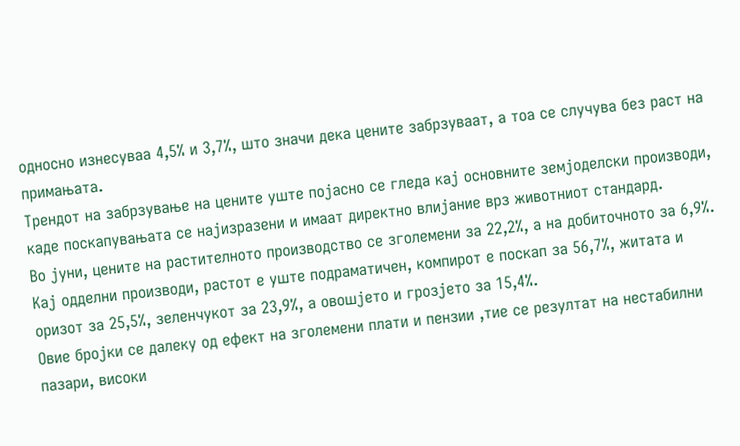односно изнесуваа 4,5% и 3,7%, што значи дека цените забрзуваат, а тоа се случува без раст на примањата.
Трендот на забрзување на цените уште појасно се гледа кај основните земјоделски производи, каде поскапувањата се најизразени и имаат директно влијание врз животниот стандард.
Во јуни, цените на растителното производство се зголемени за 22,2%, а на добиточното за 6,9%. Кај одделни производи, растот е уште подраматичен, компирот е поскап за 56,7%, житата и оризот за 25,5%, зеленчукот за 23,9%, а овошјето и грозјето за 15,4%.
Овие бројки се далеку од ефект на зголемени плати и пензии ,тие се резултат на нестабилни пазари, високи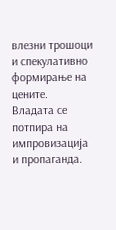влезни трошоци и спекулативно формирање на цените.
Владата се потпира на импровизација и пропаганда.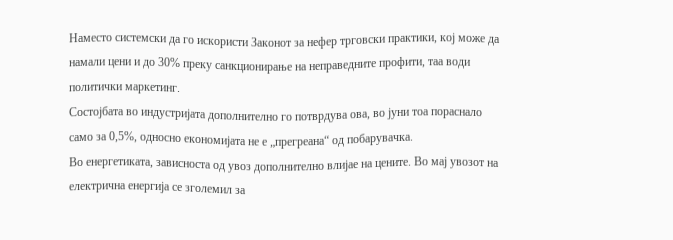Наместо системски да го искористи Законот за нефер трговски практики, кој може да намали цени и до 30% преку санкционирање на неправедните профити, таа води политички маркетинг.
Состојбата во индустријата дополнително го потврдува ова, во јуни тоа пораснало само за 0,5%, односно економијата не е „прегреана“ од побарувачка.
Во енергетиката, зависноста од увоз дополнително влијае на цените. Во мај увозот на електрична енергија се зголемил за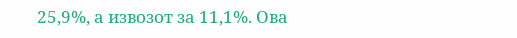25,9%, а извозот за 11,1%. Ова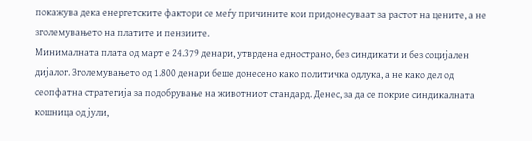покажува дека енергетските фактори се меѓу причините кои придонесуваат за растот на цените, а не зголемувањето на платите и пензиите.
Минималната плата од март е 24.379 денари, утврдена еднострано, без синдикати и без социјален дијалог. Зголемувањето од 1.800 денари беше донесено како политичка одлука, а не како дел од сеопфатна стратегија за подобрување на животниот стандард. Денес, за да се покрие синдикалната кошница од јули,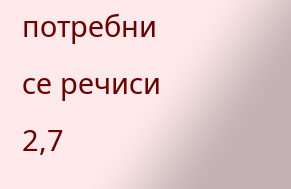потребни се речиси 2,7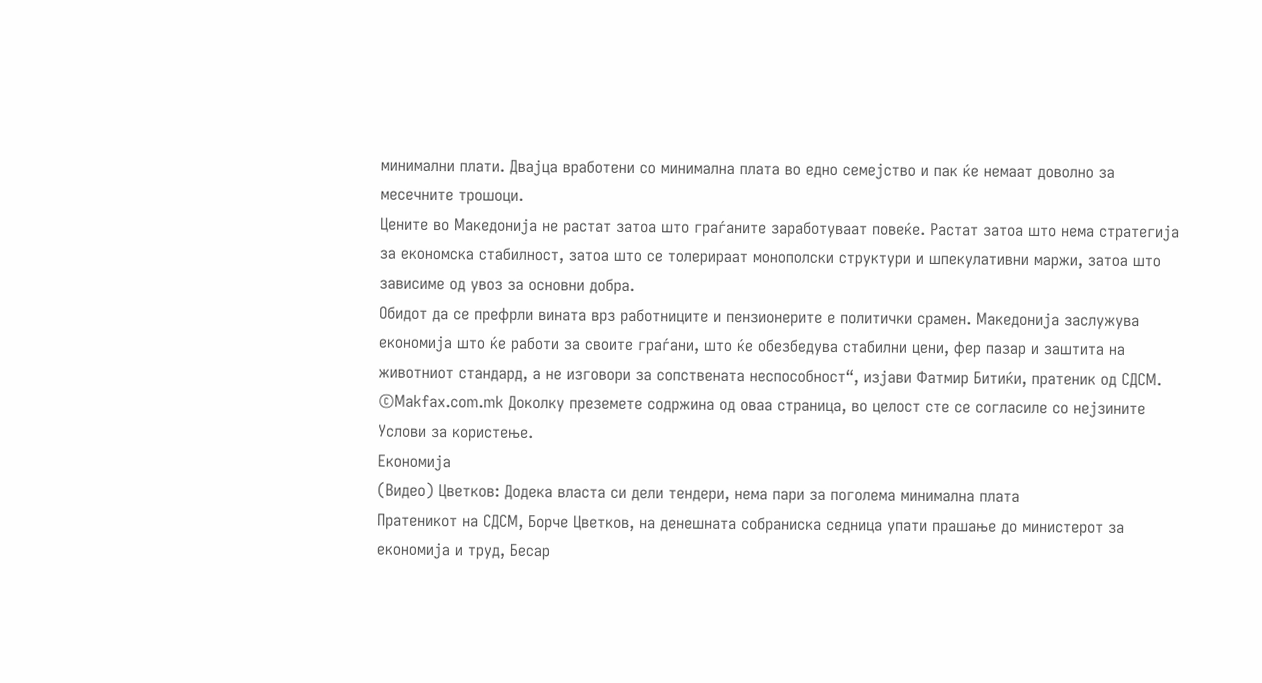минимални плати. Двајца вработени со минимална плата во едно семејство и пак ќе немаат доволно за месечните трошоци.
Цените во Македонија не растат затоа што граѓаните заработуваат повеќе. Растат затоа што нема стратегија за економска стабилност, затоа што се толерираат монополски структури и шпекулативни маржи, затоа што зависиме од увоз за основни добра.
Обидот да се префрли вината врз работниците и пензионерите е политички срамен. Македонија заслужува економија што ќе работи за своите граѓани, што ќе обезбедува стабилни цени, фер пазар и заштита на животниот стандард, а не изговори за сопствената неспособност“, изјави Фатмир Битиќи, пратеник од СДСМ.
©Makfax.com.mk Доколку преземете содржина од оваа страница, во целост сте се согласиле со нејзините Услови за користење.
Економија
(Видео) Цветков: Додека власта си дели тендери, нема пари за поголема минимална плата
Пратеникот на СДСМ, Борче Цветков, на денешната собраниска седница упати прашање до министерот за економија и труд, Бесар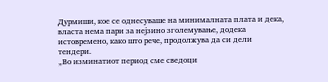Дурмиши, кое се однесуваше на минималната плата и дека, власта нема пари за нејзино зголемување, додека истовремено, како што рече, продолжува да си дели тендери.
„Во изминатиот период сме сведоци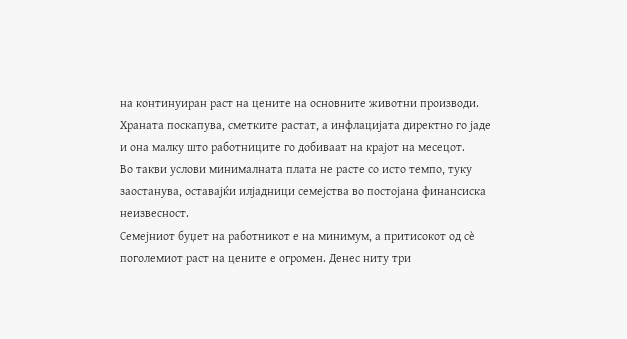на континуиран раст на цените на основните животни производи. Храната поскапува, сметките растат, а инфлацијата директно го јаде и она малку што работниците го добиваат на крајот на месецот.
Во такви услови минималната плата не расте со исто темпо, туку заостанува, оставајќи илјадници семејства во постојана финансиска неизвесност.
Семејниот буџет на работникот е на минимум, а притисокот од сè поголемиот раст на цените е огромен. Денес ниту три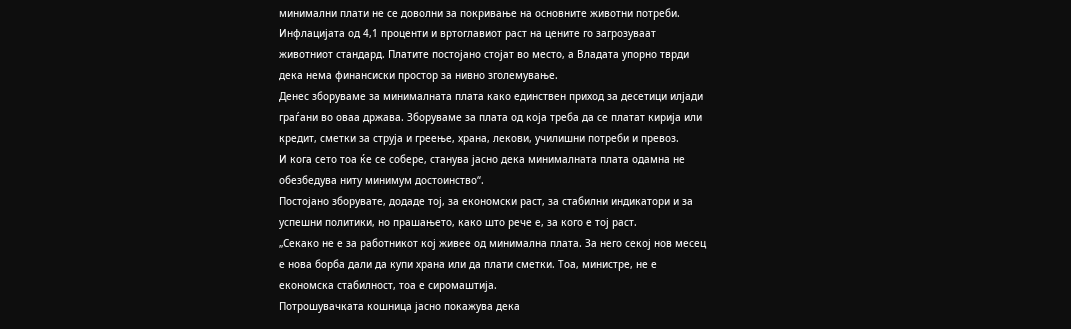минимални плати не се доволни за покривање на основните животни потреби.
Инфлацијата од 4,1 проценти и вртоглавиот раст на цените го загрозуваат животниот стандард. Платите постојано стојат во место, а Владата упорно тврди дека нема финансиски простор за нивно зголемување.
Денес зборуваме за минималната плата како единствен приход за десетици илјади граѓани во оваа држава. Зборуваме за плата од која треба да се платат кирија или кредит, сметки за струја и греење, храна, лекови, училишни потреби и превоз.
И кога сето тоа ќе се собере, станува јасно дека минималната плата одамна не обезбедува ниту минимум достоинство“.
Постојано зборувате, додаде тој, за економски раст, за стабилни индикатори и за успешни политики, но прашањето, како што рече е, за кого е тој раст.
„Секако не е за работникот кој живее од минимална плата. За него секој нов месец е нова борба дали да купи храна или да плати сметки. Тоа, министре, не е економска стабилност, тоа е сиромаштија.
Потрошувачката кошница јасно покажува дека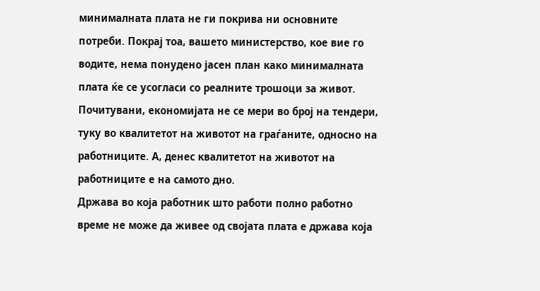минималната плата не ги покрива ни основните потреби. Покрај тоа, вашето министерство, кое вие го водите, нема понудено јасен план како минималната плата ќе се усогласи со реалните трошоци за живот.
Почитувани, економијата не се мери во број на тендери, туку во квалитетот на животот на граѓаните, односно на работниците. А, денес квалитетот на животот на работниците е на самото дно.
Држава во која работник што работи полно работно време не може да живее од својата плата е држава која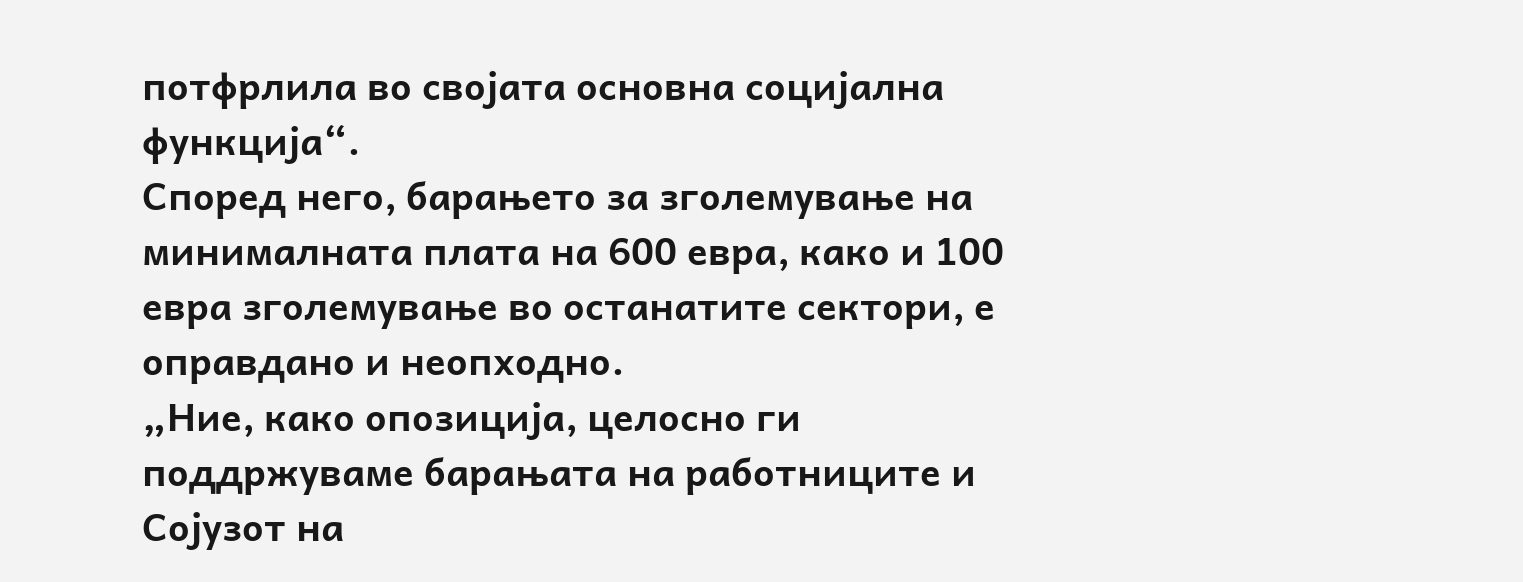потфрлила во својата основна социјална функција“.
Според него, барањето за зголемување на минималната плата на 600 евра, како и 100 евра зголемување во останатите сектори, е оправдано и неопходно.
„Ние, како опозиција, целосно ги поддржуваме барањата на работниците и Сојузот на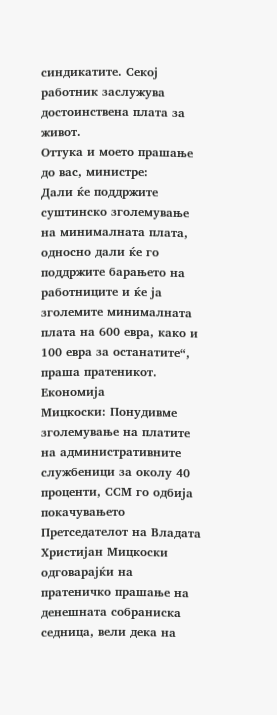синдикатите. Секој работник заслужува достоинствена плата за живот.
Оттука и моето прашање до вас, министре:
Дали ќе поддржите суштинско зголемување на минималната плата, односно дали ќе го поддржите барањето на работниците и ќе ја зголемите минималната плата на 600 евра, како и 100 евра за останатите“, праша пратеникот.
Економија
Мицкоски: Понудивме зголемување на платите на административните службеници за околу 40 проценти, ССМ го одбија покачувањето
Претседателот на Владата Христијан Мицкоски одговарајќи на пратеничко прашање на денешната собраниска седница, вели дека на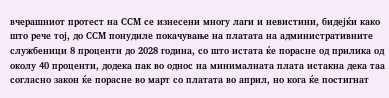вчерашниот протест на ССМ се изнесени многу лаги и невистини, бидејќи како што рече тој, до ССМ понудиле покачување на платата на административните службеници 8 проценти до 2028 година, со што истата ќе порасне од прилика од околу 40 проценти, додека пак во однос на минималната плата истакна дека таа согласно закон ќе порасне во март со платата во април, но кога ќе постигнат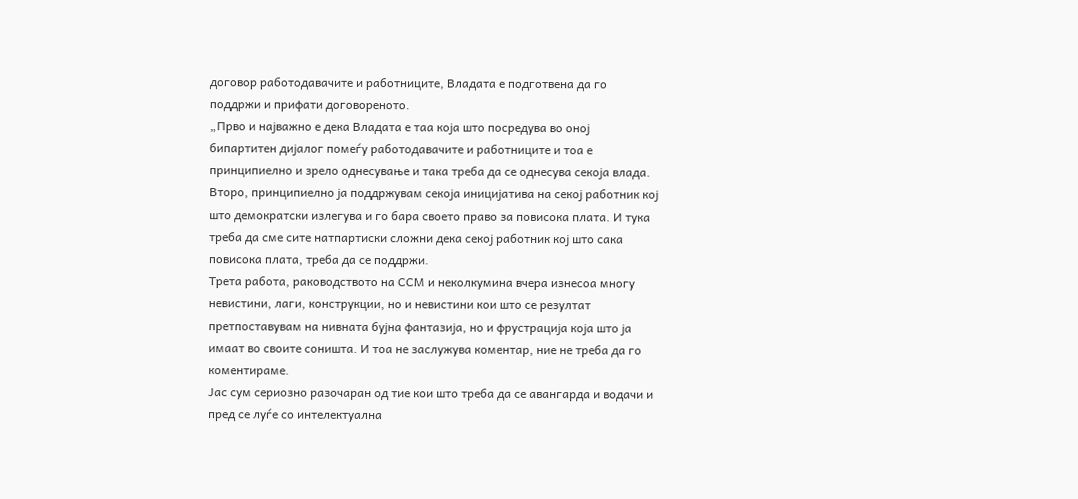договор работодавачите и работниците, Владата е подготвена да го поддржи и прифати договореното.
„Прво и најважно е дека Владата е таа која што посредува во оној бипартитен дијалог помеѓу работодавачите и работниците и тоа е принципиелно и зрело однесување и така треба да се однесува секоја влада.
Второ, принципиелно ја поддржувам секоја иницијатива на секој работник кој што демократски излегува и го бара своето право за повисока плата. И тука треба да сме сите натпартиски сложни дека секој работник кој што сака повисока плата, треба да се поддржи.
Трета работа, раководството на ССМ и неколкумина вчера изнесоа многу невистини, лаги, конструкции, но и невистини кои што се резултат претпоставувам на нивната бујна фантазија, но и фрустрација која што ја имаат во своите соништа. И тоа не заслужува коментар, ние не треба да го коментираме.
Јас сум сериозно разочаран од тие кои што треба да се авангарда и водачи и пред се луѓе со интелектуална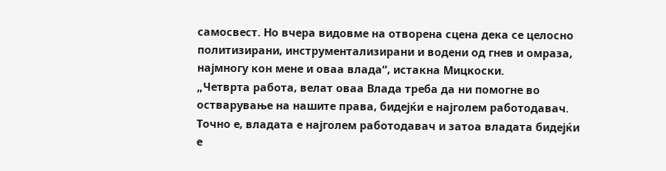самосвест. Но вчера видовме на отворена сцена дека се целосно политизирани, инструментализирани и водени од гнев и омраза, најмногу кон мене и оваа влада“, истакна Мицкоски.
„Четврта работа, велат оваа Влада треба да ни помогне во остварување на нашите права, бидејќи е најголем работодавач. Точно е, владата е најголем работодавач и затоа владата бидејќи е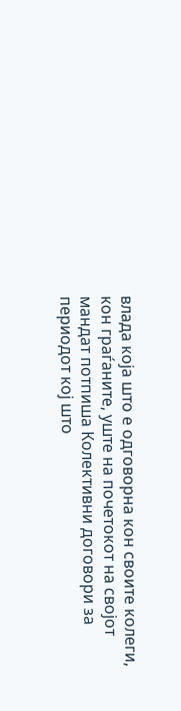влада која што е одговорна кон своите колеги, кон граѓаните, уште на почетокот на својот мандат потпиша Колективни договори за периодот кој што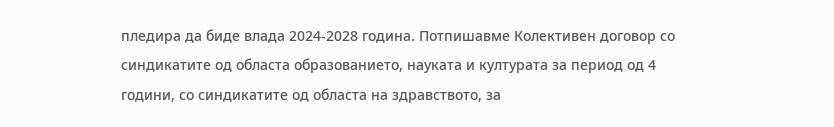пледира да биде влада 2024-2028 година. Потпишавме Колективен договор со синдикатите од областа образованието, науката и културата за период од 4 години, со синдикатите од областа на здравството, за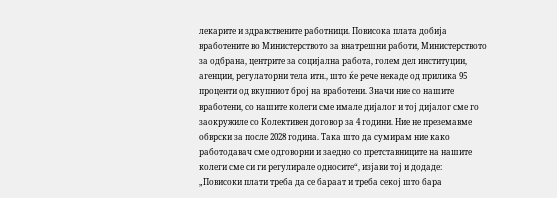лекарите и здравствените работници. Повисока плата добија вработените во Министерството за внатрешни работи, Министерството за одбрана, центрите за социјална работа, голем дел институции, агенции, регулаторни тела итн., што ќе рече некаде од прилика 95 проценти од вкупниот број на вработени. Значи ние со нашите вработени, со нашите колеги сме имале дијалог и тој дијалог сме го заокружиле со Колективен договор за 4 години. Ние не преземавме обврски за после 2028 година. Така што да сумирам ние како работодавач сме одговорни и заедно со претставниците на нашите колеги сме си ги регулирале односите“, изјави тој и додаде:
„Повисоки плати треба да се бараат и треба секој што бара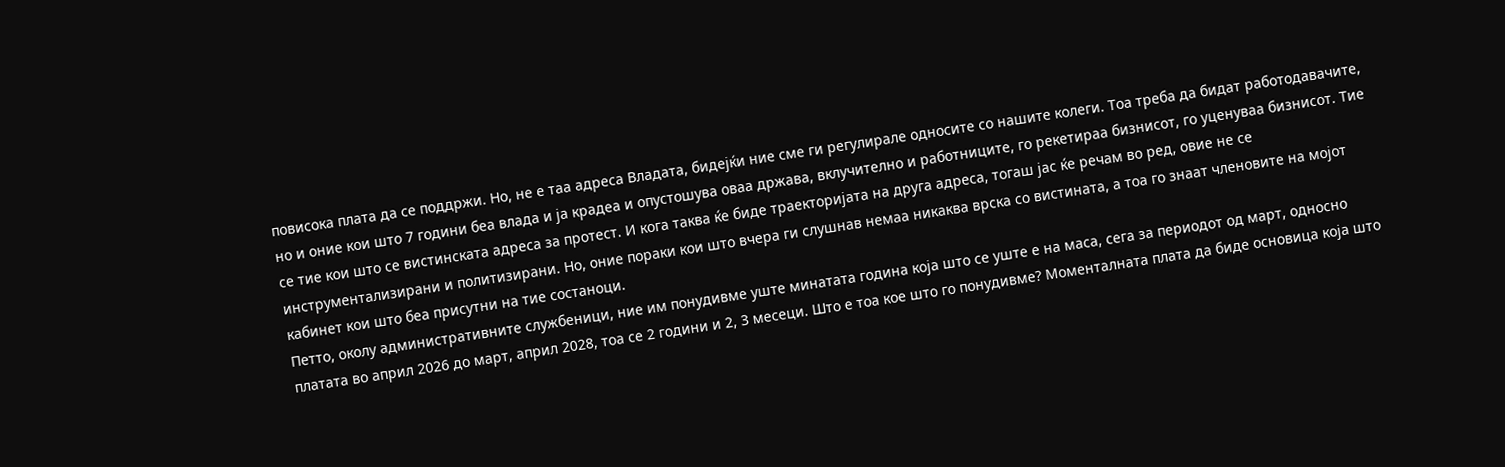повисока плата да се поддржи. Но, не е таа адреса Владата, бидејќи ние сме ги регулирале односите со нашите колеги. Тоа треба да бидат работодавачите, но и оние кои што 7 години беа влада и ја крадеа и опустошува оваа држава, вклучително и работниците, го рекетираа бизнисот, го уценуваа бизнисот. Тие се тие кои што се вистинската адреса за протест. И кога таква ќе биде траекторијата на друга адреса, тогаш јас ќе речам во ред, овие не се инструментализирани и политизирани. Но, оние пораки кои што вчера ги слушнав немаа никаква врска со вистината, а тоа го знаат членовите на мојот кабинет кои што беа присутни на тие состаноци.
Петто, околу административните службеници, ние им понудивме уште минатата година која што се уште е на маса, сега за периодот од март, односно платата во април 2026 до март, април 2028, тоа се 2 години и 2, 3 месеци. Што е тоа кое што го понудивме? Моменталната плата да биде основица која што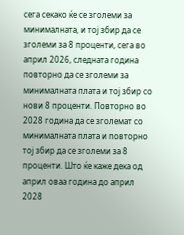сега секако ќе се зголеми за минималната, и тој збир да се зголеми за 8 проценти, сега во април 2026, следната година повторно да се зголеми за минималната плата и тој збир со нови 8 проценти. Повторно во 2028 година да се зголемат со минималната плата и повторно тој збир да се зголеми за 8 проценти. Што ќе каже дека од април оваа година до април 2028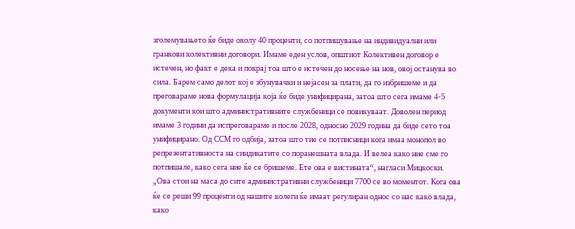зголемувањето ќе биде околу 40 проценти, со потпишување на индивидуални или гранкови колективни договори. Имаме еден услов, општиот Колективен договор е истечен, но факт е дека и покрај тоа што е истечен до носење на нов, овој останува во сила. Барем само делот кој е збунувачки и нејасен за плати, да го избришеме и да преговараме нова формулација која ќе биде унифицирана, затоа што сега имаме 4-5 документи кои што административните службеници се повикуваат. Доволен период имаме 3 години да испреговараме и после 2028, односно 2029 година да биде сето тоа унифицирано. Од ССМ го одбија, затоа што тие се потписници кога имаа монопол во репрезентативноста на синдикатите со поранешната влада. И велеа како ние сме го потпишале, како сега ние ќе се бришеме. Ете ова е вистината“, нагласи Мицкоски.
„Ова стои на маса до сите административни службеници 7700 се во моментот. Кога ова ќе се реши 99 проценти од нашите колеги ќе имаат регулиран однос со нас како влада, како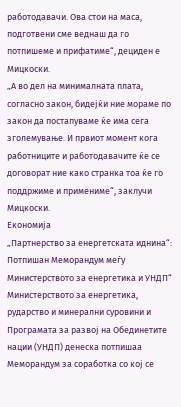работодавачи. Ова стои на маса, подготвени сме веднаш да го потпишеме и прифатиме“, дециден е Мицкоски.
„А во дел на минималната плата, согласно закон, бидејќи ние мораме по закон да постапуваме ќе има сега зголемување. И првиот момент кога работниците и работодавачите ќе се договорат ние како странка тоа ќе го поддржиме и примениме“, заклучи Мицкоски.
Економија
„Партнерство за енергетската иднина“: Потпишан Меморандум меѓу Министерството за енергетика и УНДП“
Министерството за енергетика, рударство и минерални суровини и Програмата за развој на Обединетите нации (УНДП) денеска потпишаа Меморандум за соработка со кој се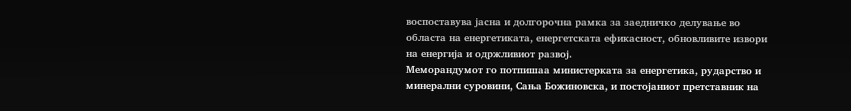воспоставува јасна и долгорочна рамка за заедничко делување во областа на енергетиката, енергетската ефикасност, обновливите извори на енергија и одржливиот развој.
Меморандумот го потпишаа министерката за енергетика, рударство и минерални суровини, Сања Божиновска, и постојаниот претставник на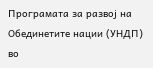Програмата за развој на Обединетите нации (УНДП) во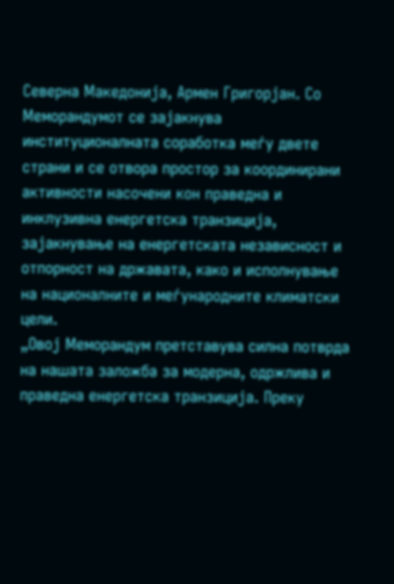Северна Македонија, Армен Григорјан. Со Меморандумот се зајакнува институционалната соработка меѓу двете страни и се отвора простор за координирани активности насочени кон праведна и инклузивна енергетска транзиција, зајакнување на енергетската независност и отпорност на државата, како и исполнување на националните и меѓународните климатски цели.
„Овој Меморандум претставува силна потврда на нашата заложба за модерна, одржлива и праведна енергетска транзиција. Преку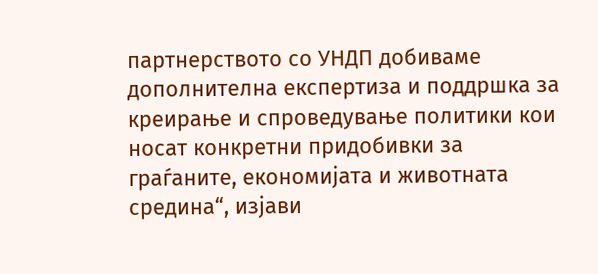партнерството со УНДП добиваме дополнителна експертиза и поддршка за креирање и спроведување политики кои носат конкретни придобивки за граѓаните, економијата и животната средина“, изјави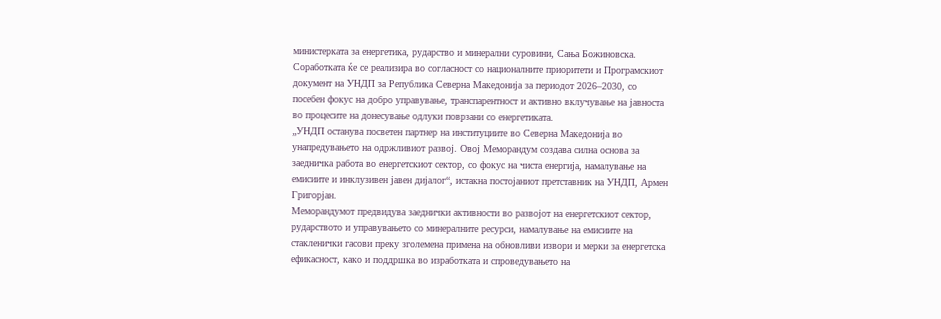министерката за енергетика, рударство и минерални суровини, Сања Божиновска.
Соработката ќе се реализира во согласност со националните приоритети и Програмскиот документ на УНДП за Република Северна Македонија за периодот 2026–2030, со посебен фокус на добро управување, транспарентност и активно вклучување на јавноста во процесите на донесување одлуки поврзани со енергетиката.
„УНДП останува посветен партнер на институциите во Северна Македонија во унапредувањето на одржливиот развој. Овој Меморандум создава силна основа за заедничка работа во енергетскиот сектор, со фокус на чиста енергија, намалување на емисиите и инклузивен јавен дијалог“, истакна постојаниот претставник на УНДП, Армен Григорјан.
Меморандумот предвидува заеднички активности во развојот на енергетскиот сектор, рударството и управувањето со минералните ресурси, намалување на емисиите на стакленички гасови преку зголемена примена на обновливи извори и мерки за енергетска ефикасност, како и поддршка во изработката и спроведувањето на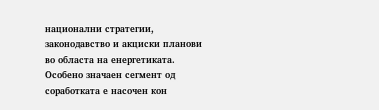национални стратегии, законодавство и акциски планови во областа на енергетиката.
Особено значаен сегмент од соработката е насочен кон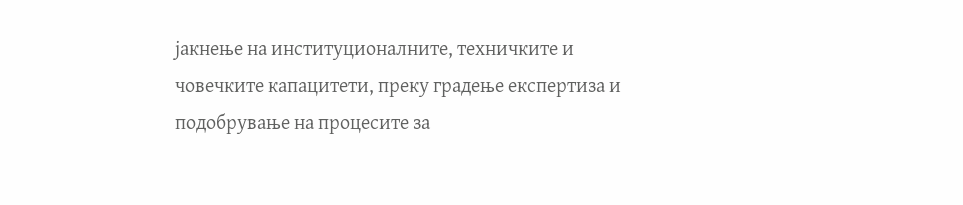јакнење на институционалните, техничките и човечките капацитети, преку градење експертиза и подобрување на процесите за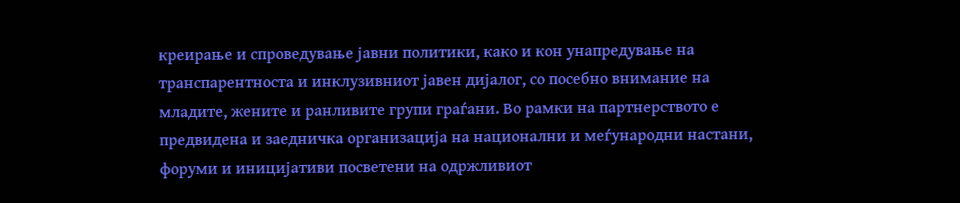креирање и спроведување јавни политики, како и кон унапредување на транспарентноста и инклузивниот јавен дијалог, со посебно внимание на младите, жените и ранливите групи граѓани. Во рамки на партнерството е предвидена и заедничка организација на национални и меѓународни настани, форуми и иницијативи посветени на одржливиот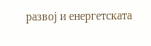развој и енергетската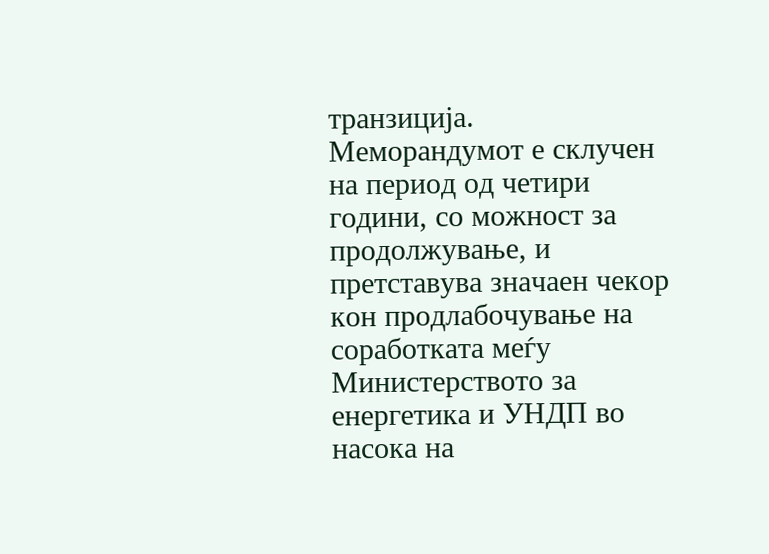транзиција.
Меморандумот е склучен на период од четири години, со можност за продолжување, и претставува значаен чекор кон продлабочување на соработката меѓу Министерството за енергетика и УНДП во насока на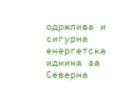одржлива и сигурна енергетска иднина за Северна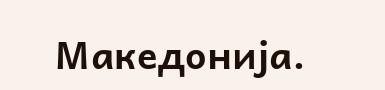Македонија.